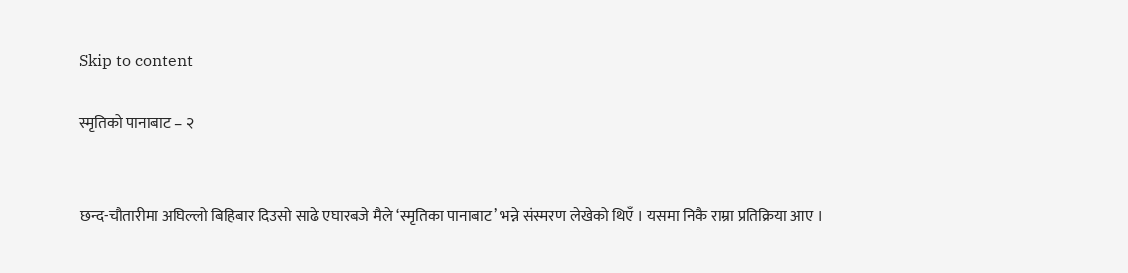Skip to content

स्मृतिको पानाबाट – २


छन्द-चौतारीमा अघिल्लो बिहिबार दिउसो साढे एघारबजे मैले ‘स्मृतिका पानाबाट’ भन्ने संस्मरण लेखेको थिएँ । यसमा निकै राम्रा प्रतिक्रिया आए ।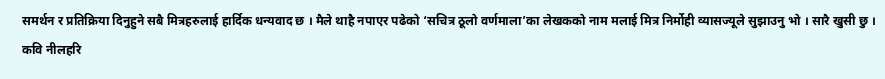समर्थन र प्रतिक्रिया दिनुहुने सबै मित्रहरुलाई हार्दिक धन्यवाद छ । मैले थाहै नपाएर पढेको ‘सचित्र ठूलो वर्णमाला’का लेखकको नाम मलाई मित्र निर्मोही व्यासज्यूले सुझाउनु भो । सारै खुसी छु । कवि नीलहरि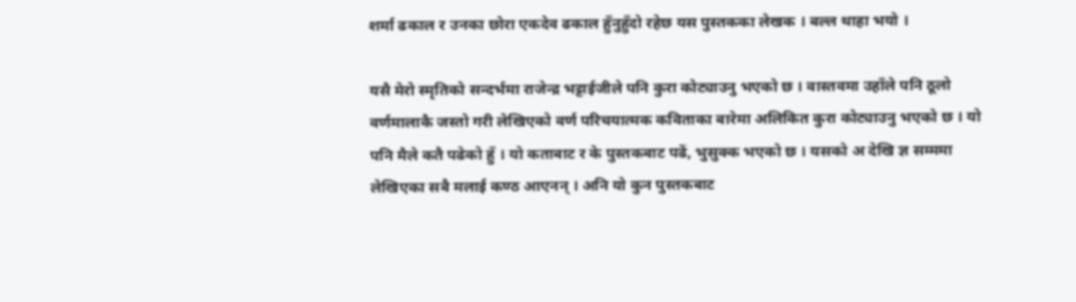शर्मा ढकाल र उनका छोरा एकदेव ढकाल हुँनुहुँदो रहेछ यस पुस्तकका लेखक । बल्ल थाहा भयो ।

यसै मेरो स्मृतिको सन्दर्भमा राजेन्द्र भट्टाईजीले पनि कुरा कोट्याउनु भएको छ । वास्तवमा उहाँले पनि ठूलो वर्णमालाकै जस्तो गरी लेखिएको वर्ण परिचयात्मक कविताका बारेमा अलिकित कुरा कोट्याउनु भएको छ । यो पनि मैले कतै पढेको हुँ । यो कताबाट र के पुस्तकबाट पढें, भुसुक्क भएको छ । यसको अ देखि ज्ञ सम्ममा लेखिएका सबै मलाई कण्ठ आएनन् । अनि यो कुन पुस्तकबाट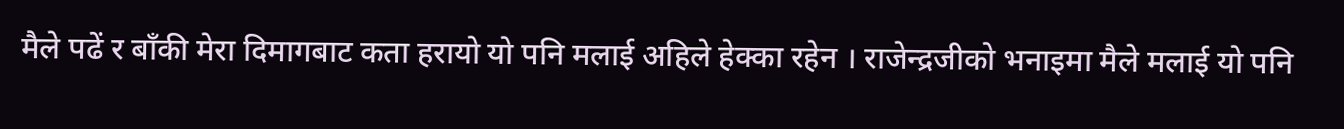मैले पढें र बाँकी मेरा दिमागबाट कता हरायो यो पनि मलाई अहिले हेक्का रहेन । राजेन्द्रजीको भनाइमा मैले मलाई यो पनि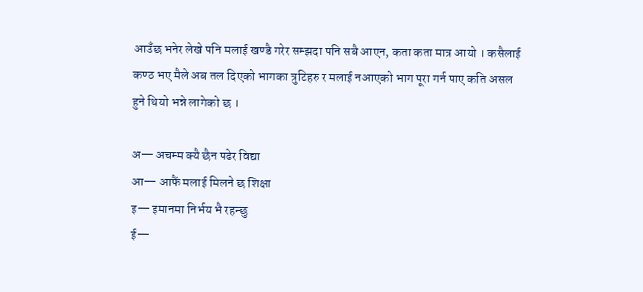आउँछ भनेर लेखे पनि मलाई खण्डै गरेर सम्झदा पनि सबै आएन, कता कता मात्र आयो । कसैलाई कण्ठ भए मैले अब तल दिएको भागका त्रुटिहरु र मलाई नआएको भाग पूरा गर्न पाए कति असल हुने थियो भन्ने लागेको छ ।

अ— अचम्म क्यै छैन पढेर विद्या
आ— आफैं मलाई मिलने छ शिक्षा
इ— इमानमा निर्भय भै रहन्छु
ई—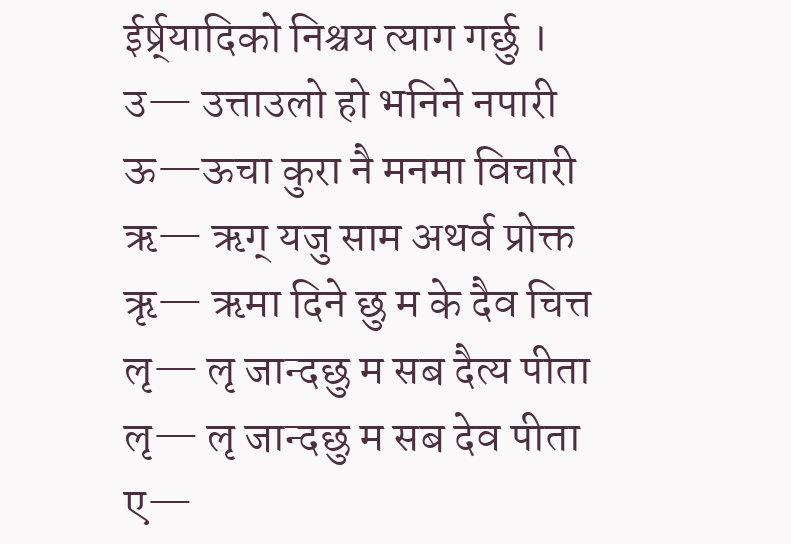ईर्ष्र्यादिको निश्चय त्याग गर्छु ।
उ— उत्ताउलो हो भनिने नपारी
ऊ—ऊचा कुरा नै मनमा विचारी
ऋ— ऋग् यजु साम अथर्व प्रोक्त
ऋृ— ऋमा दिने छु म के दैव चित्त
लृ— लृ जान्दछु म सब दैत्य पीता
लृ— लृ जान्दछु म सब देव पीता
ए—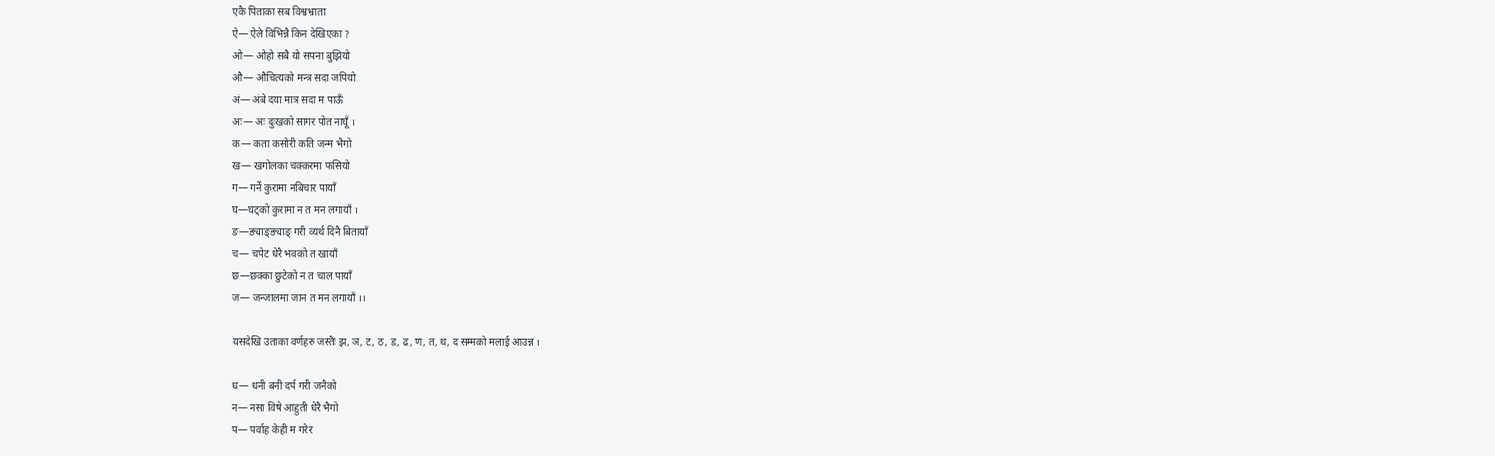एकै पिताका सब विश्वभ्राता
ऐ— ऐले विभिन्नै किन देखिएका ?
ओ— ओहो सबै यो सपना बुझियो
औ— औचित्यको मन्त्र सदा जपियो
अं— अंबे दया मात्र सदा म पाऊँ
अः— अः दुःखको सागर पोत नाघूँ ।
क— कता कसोरी कति जन्म भैगो
ख— खगोलका चक्करमा फसियो
ग— गर्ने कुरामा नबिचार पायाँ
घ—घट्को कुरामा न त मन लगायाँ ।
ङ—ङ्याङ्ङ्याङ् गरी व्यर्थ दिनै बितायाँ
च— चपेट धेरै भवको त खायाँ
छ—छक्का छुटेको न त चाल पायाँ
ज— जन्जालमा जान त मन लगायाँ ।।

यसदेखि उताका वर्णहरु जस्तैः झ, ञ, ट, ठ, ड, ढ, ण, त, थ, द सम्मको मलाई आउन्न ।

ध— धनी बनी दर्प गरी जनैको
न— नसा विषे आहुती धेरै भैगो
प— पर्वाह केही म गरेर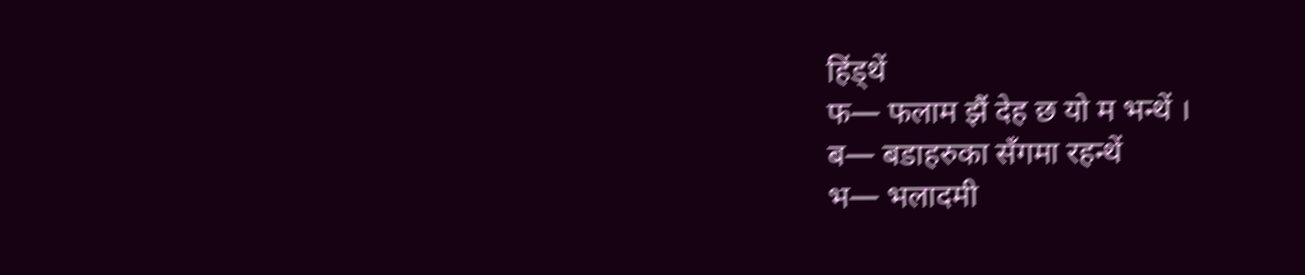हिंड्थें
फ— फलाम झैं देह छ यो म भन्थें ।
ब— बडाहरुका सँगमा रहन्थें
भ— भलादमी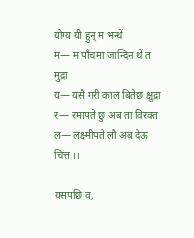योग्य यी हुन् म भन्थें
म— म पाँचमा जान्दिन थें त मुद्रा
य— यसै गरी काल बितेछ क्षुद्रा
र— रमापते छु अब ता विरक्त
ल— लक्ष्मीपते लौ अब देऊ चित्त ।।

यसपछि व,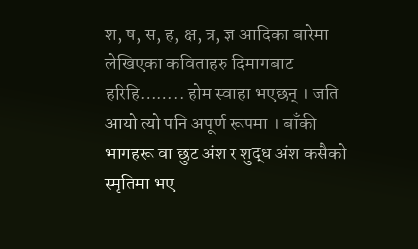श, ष, स, ह, क्ष, त्र, ज्ञ आदिका बारेमा लेखिएका कविताहरु दिमागबाट हरिहि…….. होम स्वाहा भएछन् । जति आयो त्यो पनि अपूर्ण रूपमा । बाँकी भागहरू वा छुट अंश र शुद्ध अंश कसैको स्मृतिमा भए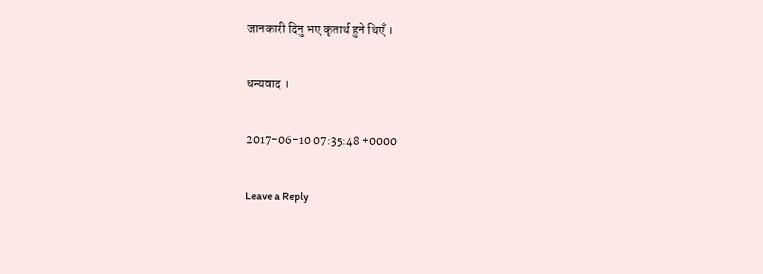जानकारी दिनु भए कृतार्थ हुने थिएँ ।

धन्यवाद ।

2017-06-10 07:35:48 +0000

Leave a Reply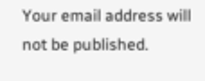Your email address will not be published.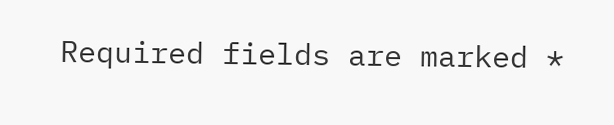Required fields are marked *